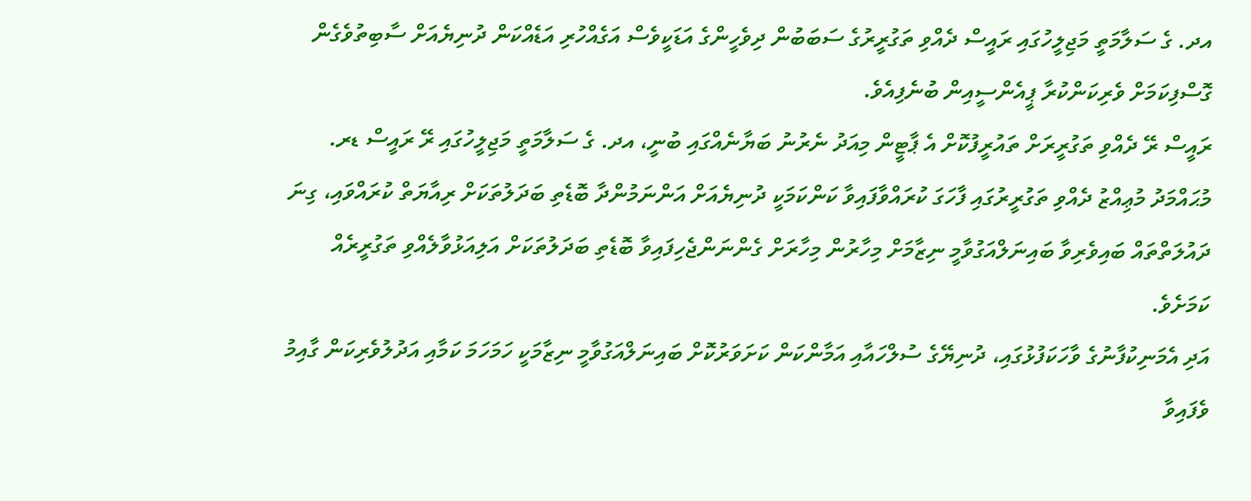އދ. ގެ ސަލާމަތީ މަޖިލީހުގައި ރައީސް ދެއްވި ތަގުރީރުގެ ސަބަބުން ދިވެހީންގެ އަޑަކީވެސް އަގެއްހުރި އަޑެއްކަން ދުނިޔެއަށް ސާބިތުވެގެން ގޮސްފިކަމަށް ވެރިކަންކުރާ ޕީއެންސީއިން ބުނެފިއެވެ.
ރައީސް ރޭ ދެއްވި ތަގުރީރަށް ތައުރީފުކޮށް އެ ޕާޓީން މިއަދު ނެރުނު ބަޔާނެއްގައި ބުނީ، އދ. ގެ ސަލާމަތީ މަޖިލީހުގައި ރޭ ރައީސް ޑރ. މުޙައްމަދު މުޢިއްޒު ދެއްވި ތަގުރީރުގައި ފާހަގަ ކުރައްވާފައިވާ ކަންކަމަކީ ދުނިޔެއަށް އަންނަމުންދާ ބޮޑެތި ބަދަލުތަކަށް ރިއާޔަތް ކުރައްވައި، ގިނަ ދައުލަތްތައް ބައިވެރިވާ ބައިނަލްއަގުވާމީ ނިޒާމަށް މިހާރުން މިހާރަށް ގެންނަންޖެހިފައިވާ ބޮޑެތި ބަދަލުތަކަށް އަލިއަޅުވާލެއްވި ތަގުރީރެއް ކަމަށެވެ.
އަދި އެމަނިކުފާނުގެ ވާހަކަފުޅުގައި، ދުނިޔޭގެ ސުލްހައާއި އަމާންކަން ކަށަވަރުކޮށް ބައިނަލްއަގުވާމީ ނިޒާމަކީ ހަމަހަމަ ކަމާއި އަދުލުވެރިކަން ގާއިމު ވެފައިވާ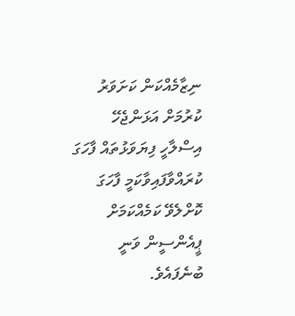ނިޒާމެއްކަން ކަށަވަރު ކުރުމަށް އަޅަންޖެހޭ އިސްލާހީ ފިޔަވަޅުތައް ފާހަގަ ކުރައްވާފައިވާކަމީ ފާހަގަ ކޮށްލެވޭ ކަމެއްކަމަށް ޕީއެންސީން ވަނީ ބުނެފައެވެ.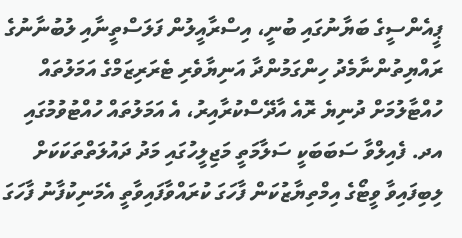ޕީއެންސީގެ ބަޔާނުގައި ބުނީ، އިސްރާއީލުން ފަލަސްތީނާއި ލުބުނާނުގެ ރައްޔިތުންނާމެދު ހިންގަމުންދާ އަނިޔާވެރި ޓެރަރިޒަމްގެ އަމަލުތައް ހުއްޓާލުމަށް ދުނިޔެ ރޮއެ އާދޭސްކުރާއިރު، އެ އަމަލުތައް ހުއްޓުވުމުގައި އދ. ފެއިލްވާ ސަބަބަކީ ސަލާމަތީ މަޖިލީހުގައި މަދު ދައުލަތްތަކަކަށް ލިބިފައިވާ ވީޓޯގެ އިމްތިޔާޒުކަން ފާހަގަ ކުރައްވާފައިވާތީ އެމަނިކުފާނު ފާހަގަ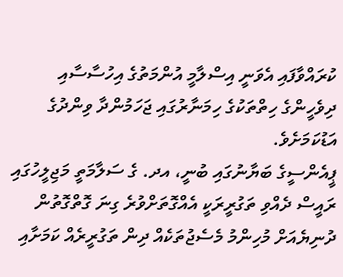ކުރައްވާފައި އެވަނީ އިސްލާމީ އުންމަތުގެ އިހުސާސާއި ދިވެހީންގެ ހިތްތަކުގެ ހިމަނާރުގައި ޖަހަމުންދާ ވިންދުގެ އަޑުކަމަށެވެ.
ޕީއެންސީގެ ބަޔާނުގައި ބުނީ، އދ. ގެ ސަލާމަތީ މަޖިލީހުގައި ރައީސް ދެއްވި ތަގުރީރަކީ އެއްގޮތަށްވުރެ ގިނަ ގޮތްގޮތުން ދުނިޔެއަށް މުހިންމު މެސެޖުތަކެއް ދިން ތަގުރީރެއް ކަމަށާއި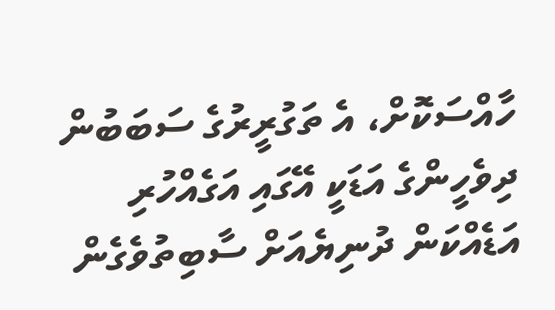ހާއްސަކޮށް، އެ ތަގުރީރުގެ ސަބަބުން ދިވެހީންގެ އަޑަކީ އޭގައި އަގެއްހުރި އަޑެއްކަން ދުނިޔެއަށް ސާބިތުވެގެން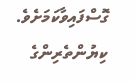ގޮސްފައިވާކަމަށެވެ.
ކިޔުންތެރިންގެ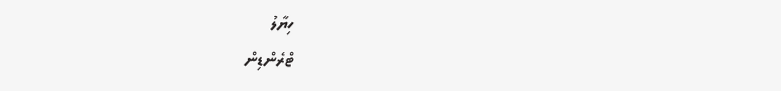ހިޔާލު
ޓްރެންޑިން